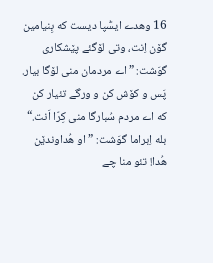16 وهدے ایسُّپا دیست که بِنیامین گۆن اِنت، وتی لۆگئے پێشکاری گوَشت: ”اے مردمان منی لۆگا بیار. پَس و کۆش کن و ورگے تئیار کن که اے مردم سُبارگا منی کِرّا اَنت.“
بله اِبراما گوَشت: ”او هُداوندێن هُدا! تئو منا چے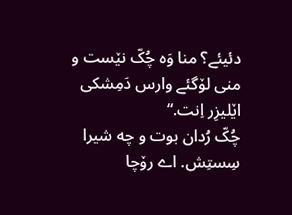دئیئے؟ منا وَه چُکّ نێست و منی لۆگئے وارس دَمِشکی اێلیزِر اِنت.“
چُکّ رُدان بوت و چه شیرا سِستِش. اے رۆچا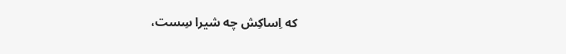که اِساکِش چه شیرا سِست،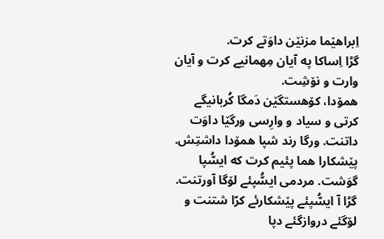اِبراهێما مزنێن داوَتے کرت.
گڑا اِساکا په آیان مِهمانیے کرت و آیان وارت و نۆشِت.
همۆدا، کۆهستگێن دَمگا کُربانیگے کرتی و سیاد و وارِسی ورگێا داوَت داتنت. ورگا رند شپا همۆدا داشتِش.
پێشکارا هما پئیم کرت که ایسُّپا گوَشت. مردمی ایسُّپئے لۆگا آورتنت.
گڑا آ ایسُّپئے پێشکارئے کرّا شتنت و لۆگئے دروازگئے دپا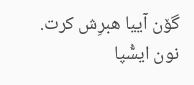گۆن آییا هبرِش کرت.
نون ایسُّپا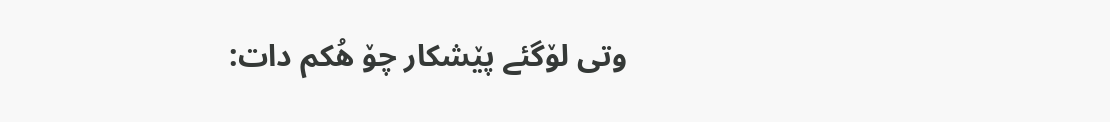وتی لۆگئے پێشکار چۆ هُکم دات: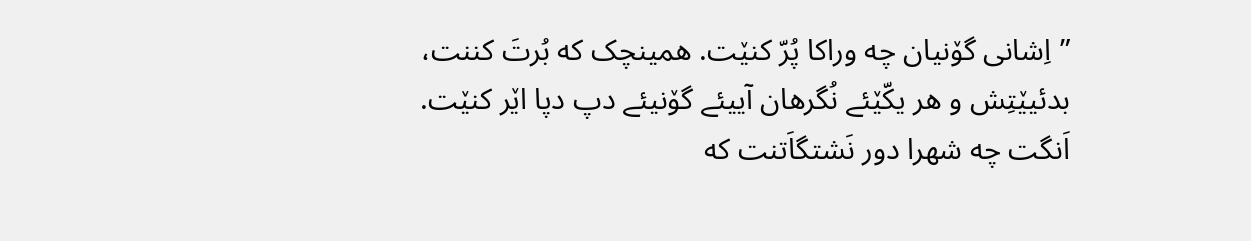”اِشانی گۆنیان چه وراکا پُرّ کنێت. همینچک که بُرتَ کننت، بدئیێتِش و هر یکّێئے نُگرهان آییئے گۆنیئے دپ دپا اێر کنێت.
اَنگت چه شهرا دور نَشتگاَتنت که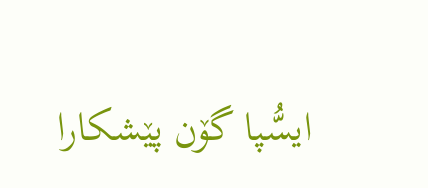ایسُّپا گۆن پێشکارا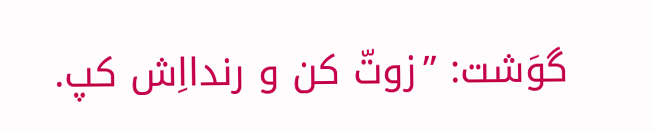گوَشت: ”زوتّ کن و رندااِش کپ.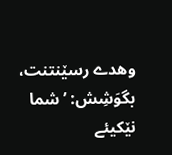وهدے رسێنتنت، بگوَشِش: ’شما نێکیئے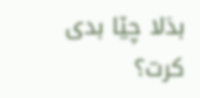بدَلا چێا بدی کرت؟